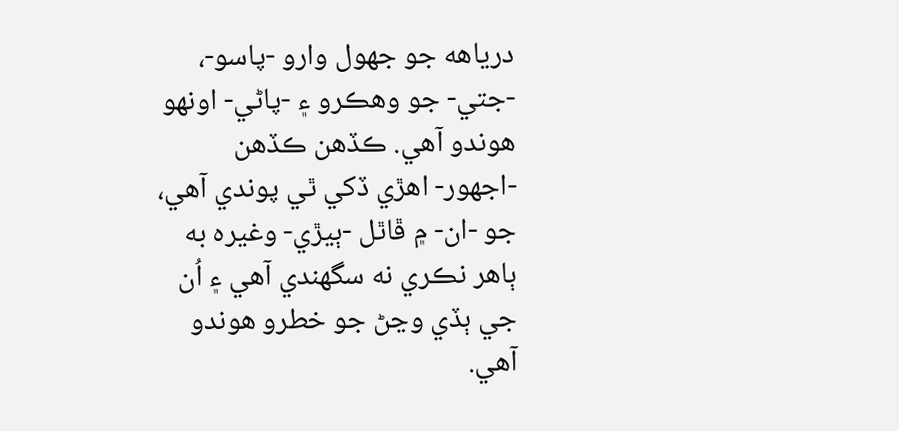درياهه جو جهول وارو -پاسو-، -جتي- جو وهڪرو ۽ -پاڻي- اونهو هوندو آهي. ڪڏهن ڪڏهن -اجهور- اهڙي ڏکي ٿي پوندي آهي، جو -ان- ۾ ڦاٿل -ٻيڙي- وغيره به ٻاهر نڪري نه سگهندي آهي ۽ اُن جي ٻڏي وڃڻ جو خطرو هوندو آهي.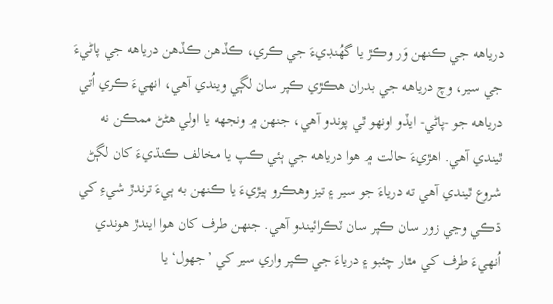درياهه جي ڪنهن وَر وڪڙ يا گهُنڊيءَ جي ڪري، ڪڏهن ڪڏهن درياهه جي پاڻيءَ جي سير، وچ درياهه جي بدران هڪڙي ڪپر سان لڳي ويندي آهي، انهيءَ ڪري اُتي درياهه جو -پاڻي- ايڏو اونهو ٿي پوندو آهي، جنهن ۾ ونجهه يا اولي هڻڻ ممڪن نه ٿيندي آهي. اهڙيءَ حالت ۾ هوا درياهه جي ٻئي ڪپ يا مخالف ڪنڌيءَ کان لڳڻ شروع ٿيندي آهي ته درياءَ جو سير ۽ تيز وهڪرو ٻيڙيءَ يا ڪنهن به ٻيءَ ترندڙ شيءِ کي ڌڪي وڃي زور سان ڪپر سان ٽڪرائيندو آهي. جنهن طرف کان هوا ايندڙ هوندي اُنهيءَ طرف کي مٿار چئبو ۽ درياءَ جي ڪپر واري سير کي ’جهول‘ يا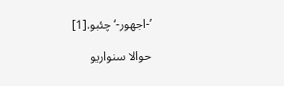’-اجهور-‘ چئبو.[1]

حوالا سنواريو